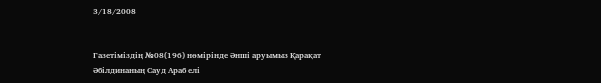3/18/2008


Газетіміздің №08(196) нөмірінде Әнші аруымыз Қарақат Әбілдинаның Сауд Араб елі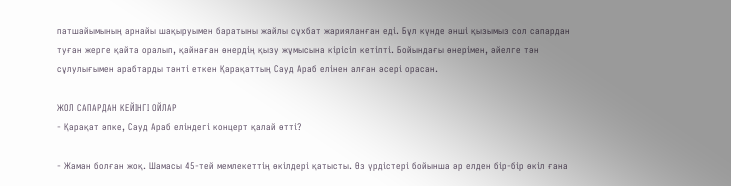патшайымының арнайы шақыруымен баратыны жайлы сұхбат жарияланған еді. Бұл күнде әнші қызымыз сол сапардан туған жерге қайта оралып, қайнаған өнердің қызу жұмысына кірісіп кетіпті. Бойындағы өнерімен, әйелге тән сұлулығымен арабтарды тәнті еткен Қарақаттың Сауд Араб елінен алған әсері орасан.

ЖОЛ САПАРДАН КЕЙІНГІ ОЙЛАР
- Қарақат әпке, Сауд Араб еліндегі концерт қалай өтті?

- Жаман болған жоқ. Шамасы 45-тей мемлекеттің өкілдері қатысты. Өз үрдістері бойынша әр елден бір-бір өкіл ғана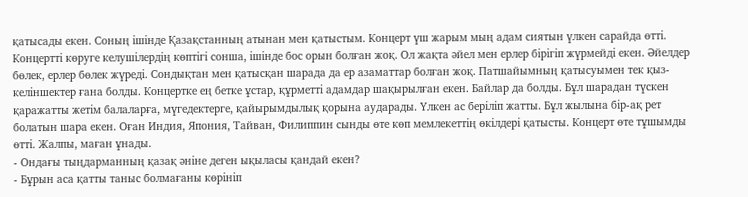қатысады екен. Соның ішінде Қазақстанның атынан мен қатыстым. Концерт үш жарым мың адам сиятын үлкен сарайда өтті. Концертті көруге келушілердің көптігі сонша, ішінде бос орын болған жоқ. Ол жақта әйел мен ерлер бірігіп жүрмейді екен. Әйелдер бөлек, ерлер бөлек жүреді. Сондықтан мен қатысқан шарада да ер азаматтар болған жоқ. Патшайымның қатысуымен тек қыз-келіншектер ғана болды. Концертке ең бетке ұстар, құрметті адамдар шақырылған екен. Байлар да болды. Бұл шарадан түскен қаражатты жетім балаларға, мүгедектерге, қайырымдылық қорына аударады. Үлкен ас беріліп жатты. Бұл жылына бір-ақ рет болатын шара екен. Оған Индия, Япония, Тайван, Филиппин сынды өте көп мемлекеттің өкілдері қатысты. Концерт өте тұшымды өтті. Жалпы, маған ұнады.
- Ондағы тыңдарманның қазақ әніне деген ықыласы қандай екен?
- Бұрын аса қатты таныс болмағаны көрініп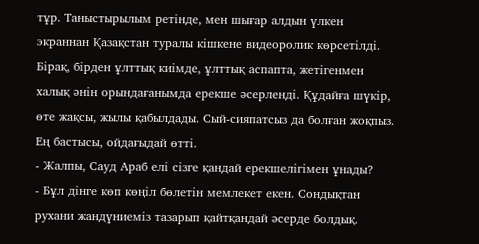тұр. Таныстырылым ретінде, мен шығар алдын үлкен экраннан Қазақстан туралы кішкене видеоролик көрсетілді. Бірақ, бірден ұлттық киімде, ұлттық аспапта, жетігенмен халық әнін орындағанымда ерекше әсерленді. Құдайға шүкір, өте жақсы, жылы қабылдады. Сый-сияпатсыз да болған жоқпыз. Ең бастысы, ойдағыдай өтті.
- Жалпы, Сауд Араб елі сізге қандай ерекшелігімен ұнады?
- Бұл дінге көп көңіл бөлетін мемлекет екен. Сондықтан рухани жандүниеміз тазарып қайтқандай әсерде болдық.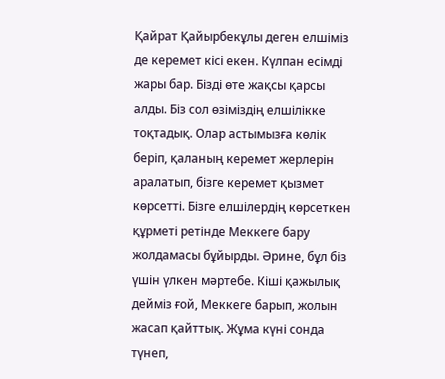Қайрат Қайырбекұлы деген елшіміз де керемет кісі екен. Күлпан есімді жары бар. Бізді өте жақсы қарсы алды. Біз сол өзіміздің елшілікке тоқтадық. Олар астымызға көлік беріп, қаланың керемет жерлерін аралатып, бізге керемет қызмет көрсетті. Бізге елшілердің көрсеткен құрметі ретінде Меккеге бару жолдамасы бұйырды. Әрине, бұл біз үшін үлкен мәртебе. Кіші қажылық дейміз ғой, Меккеге барып, жолын жасап қайттық. Жұма күні сонда түнеп,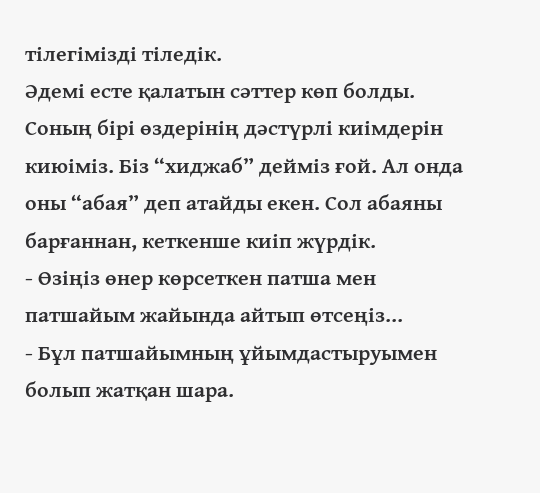тілегімізді тіледік.
Әдемі есте қалатын сәттер көп болды. Соның бірі өздерінің дәстүрлі киімдерін киюіміз. Біз “хиджаб” дейміз ғой. Ал онда оны “абая” деп атайды екен. Сол абаяны барғаннан, кеткенше киіп жүрдік.
- Өзіңіз өнер көрсеткен патша мен патшайым жайында айтып өтсеңіз...
- Бұл патшайымның ұйымдастыруымен болып жатқан шара.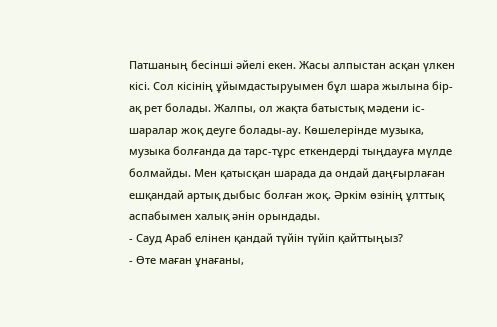Патшаның бесінші әйелі екен. Жасы алпыстан асқан үлкен кісі. Сол кісінің ұйымдастыруымен бұл шара жылына бір-ақ рет болады. Жалпы, ол жақта батыстық мәдени іс-шаралар жоқ деуге болады-ау. Көшелерінде музыка, музыка болғанда да тарс-тұрс еткендерді тыңдауға мүлде болмайды. Мен қатысқан шарада да ондай даңғырлаған ешқандай артық дыбыс болған жоқ. Әркім өзінің ұлттық аспабымен халық әнін орындады.
- Сауд Араб елінен қандай түйін түйіп қайттыңыз?
- Өте маған ұнағаны,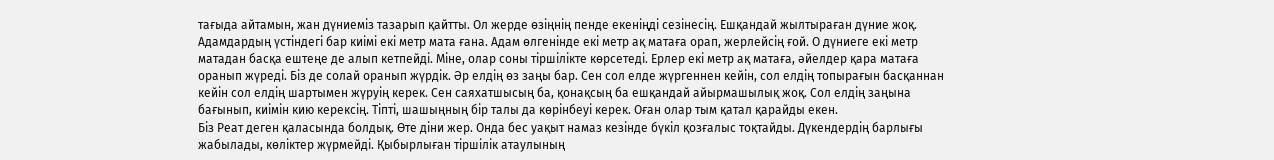тағыда айтамын, жан дүниеміз тазарып қайтты. Ол жерде өзіңнің пенде екеніңді сезінесің. Ешқандай жылтыраған дүние жоқ. Адамдардың үстіндегі бар киімі екі метр мата ғана. Адам өлгенінде екі метр ақ матаға орап, жерлейсің ғой. О дүниеге екі метр матадан басқа ештеңе де алып кетпейді. Міне, олар соны тіршілікте көрсетеді. Ерлер екі метр ақ матаға, әйелдер қара матаға оранып жүреді. Біз де солай оранып жүрдік. Әр елдің өз заңы бар. Сен сол елде жүргеннен кейін, сол елдің топырағын басқаннан кейін сол елдің шартымен жүруің керек. Сен саяхатшысың ба, қонақсың ба ешқандай айырмашылық жоқ. Сол елдің заңына бағынып, киімін кию керексің. Тіпті, шашыңның бір талы да көрінбеуі керек. Оған олар тым қатал қарайды екен.
Біз Реат деген қаласында болдық. Өте діни жер. Онда бес уақыт намаз кезінде бүкіл қозғалыс тоқтайды. Дүкендердің барлығы жабылады, көліктер жүрмейді. Қыбырлыған тіршілік атаулының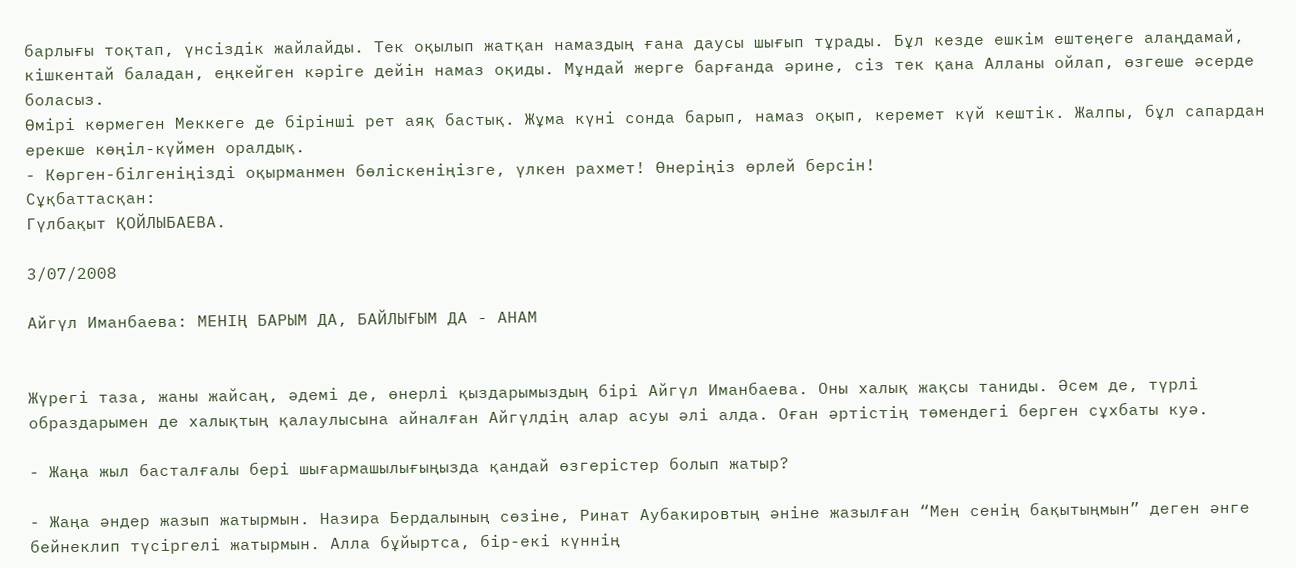барлығы тоқтап, үнсіздік жайлайды. Тек оқылып жатқан намаздың ғана даусы шығып тұрады. Бұл кезде ешкім ештеңеге алаңдамай, кішкентай баладан, еңкейген кәріге дейін намаз оқиды. Мұндай жерге барғанда әрине, сіз тек қана Алланы ойлап, өзгеше әсерде боласыз.
Өмірі көрмеген Меккеге де бірінші рет аяқ бастық. Жұма күні сонда барып, намаз оқып, керемет күй кештік. Жалпы, бұл сапардан ерекше көңіл-күймен оралдық.
- Көрген-білгеніңізді оқырманмен бөліскеніңізге, үлкен рахмет! Өнеріңіз өрлей берсін!
Сұқбаттасқан:
Гүлбақыт ҚОЙЛЫБАЕВА.

3/07/2008

Айгүл Иманбаева: МЕНІҢ БАРЫМ ДА, БАЙЛЫҒЫМ ДА - АНАМ


Жүрегі таза, жаны жайсаң, әдемі де, өнерлі қыздарымыздың бірі Айгүл Иманбаева. Оны халық жақсы таниды. Әсем де, түрлі образдарымен де халықтың қалаулысына айналған Айгүлдің алар асуы әлі алда. Оған әртістің төмендегі берген сұхбаты куә.

- Жаңа жыл басталғалы бері шығармашылығыңызда қандай өзгерістер болып жатыр?

- Жаңа әндер жазып жатырмын. Назира Бердалының сөзіне, Ринат Аубакировтың әніне жазылған “Мен сенің бақытыңмын” деген әнге бейнеклип түсіргелі жатырмын. Алла бұйыртса, бір-екі күннің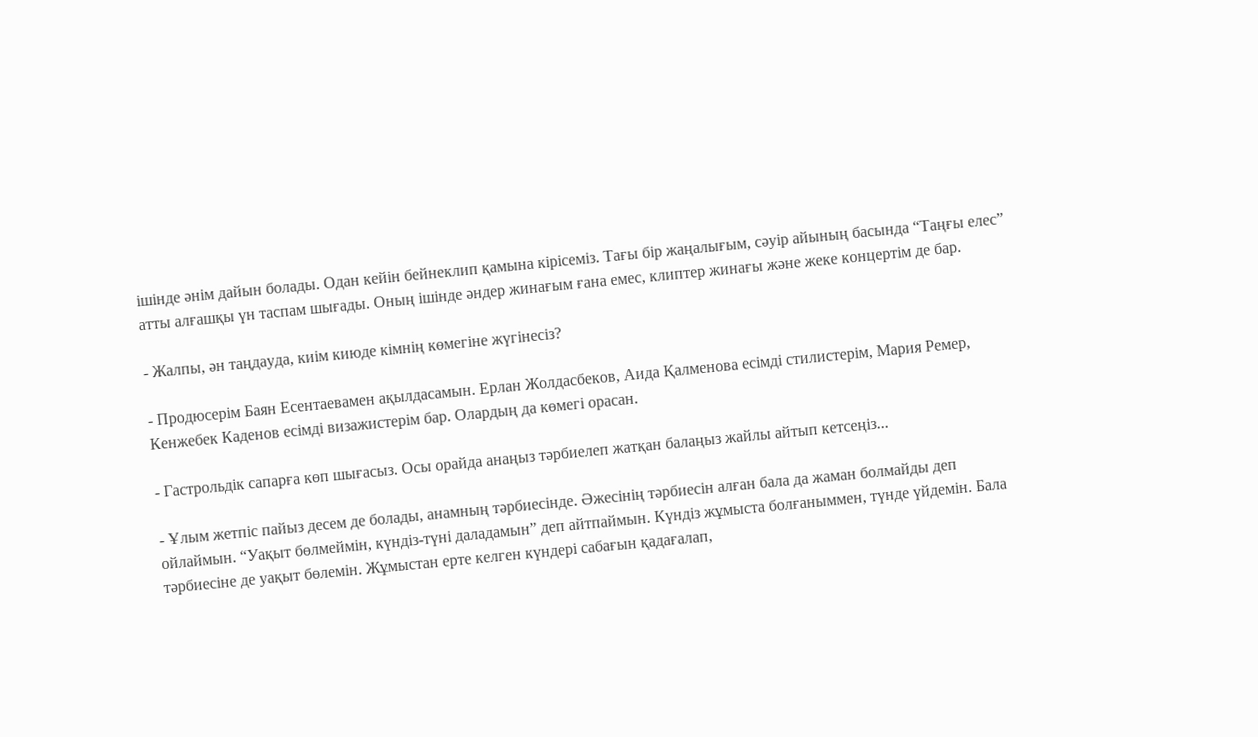ішінде әнім дайын болады. Одан кейін бейнеклип қамына кірісеміз. Тағы бір жаңалығым, сәуір айының басында “Таңғы елес” атты алғашқы үн таспам шығады. Оның ішінде әндер жинағым ғана емес, клиптер жинағы және жеке концертім де бар.

- Жалпы, ән таңдауда, киім киюде кімнің көмегіне жүгінесіз?

- Продюсерім Баян Есентаевамен ақылдасамын. Ерлан Жолдасбеков, Аида Қалменова есімді стилистерім, Мария Ремер, Кенжебек Каденов есімді визажистерім бар. Олардың да көмегі орасан.

- Гастрольдік сапарға көп шығасыз. Осы орайда анаңыз тәрбиелеп жатқан балаңыз жайлы айтып кетсеңіз...

- Ұлым жетпіс пайыз десем де болады, анамның тәрбиесінде. Әжесінің тәрбиесін алған бала да жаман болмайды деп ойлаймын. “Уақыт бөлмеймін, күндіз-түні даладамын” деп айтпаймын. Күндіз жұмыста болғаныммен, түнде үйдемін. Бала тәрбиесіне де уақыт бөлемін. Жұмыстан ерте келген күндері сабағын қадағалап,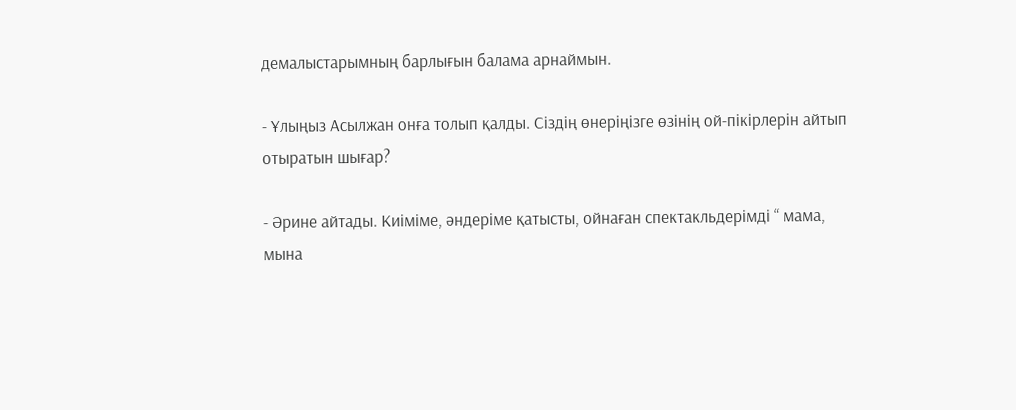демалыстарымның барлығын балама арнаймын.

- Ұлыңыз Асылжан онға толып қалды. Сіздің өнеріңізге өзінің ой-пікірлерін айтып отыратын шығар?

- Әрине айтады. Киіміме, әндеріме қатысты, ойнаған спектакльдерімді “ мама, мына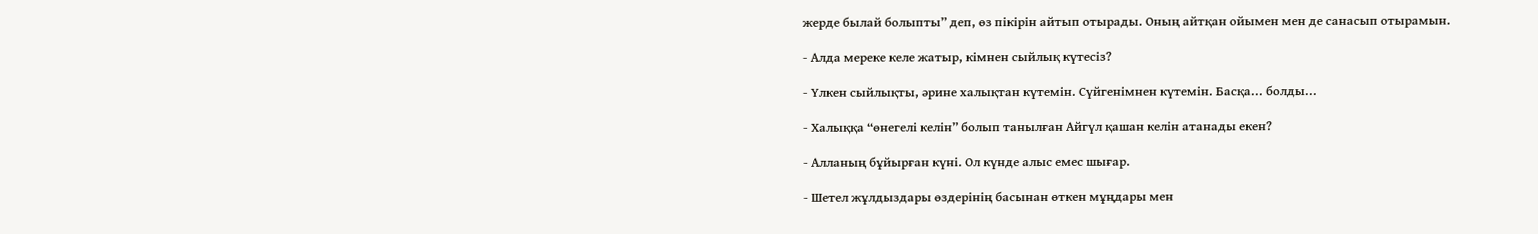жерде былай болыпты” деп, өз пікірін айтып отырады. Оның айтқан ойымен мен де санасып отырамын.

- Алда мереке келе жатыр, кімнен сыйлық күтесіз?

- Үлкен сыйлықты, әрине халықтан күтемін. Сүйгенімнен күтемін. Басқа... болды...

- Халыққа “өнегелі келін” болып танылған Айгүл қашан келін атанады екен?

- Алланың бұйырған күні. Ол күнде алыс емес шығар.

- Шетел жұлдыздары өздерінің басынан өткен мұңдары мен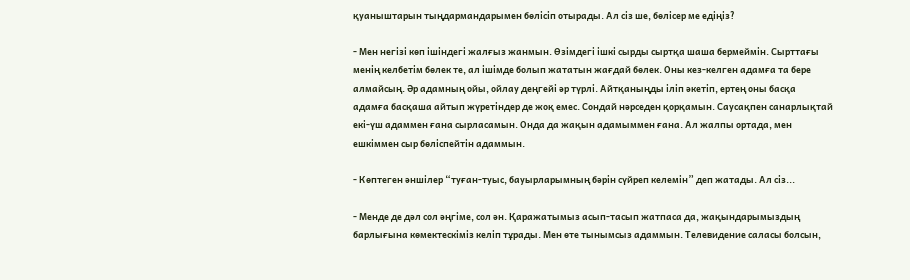қуаныштарын тыңдармандарымен бөлісіп отырады. Ал сіз ше, бөлісер ме едіңіз?

- Мен негізі көп ішіндегі жалғыз жанмын. Өзімдегі ішкі сырды сыртқа шаша бермеймін. Сырттағы менің келбетім бөлек те, ал ішімде болып жататын жағдай бөлек. Оны кез-келген адамға та бере алмайсың. Әр адамның ойы, ойлау деңгейі әр түрлі. Айтқаныңды іліп әкетіп, ертең оны басқа адамға басқаша айтып жүретіндер де жоқ емес. Сондай нәрседен қорқамын. Саусақпен санарлықтай екі-үш адаммен ғана сырласамын. Онда да жақын адамыммен ғана. Ал жалпы ортада, мен ешкіммен сыр бөліспейтін адаммын.

- Көптеген әншілер “туған-туыс, бауырларымның бәрін сүйреп келемін” деп жатады. Ал сіз...

- Менде де дәл сол әңгіме, сол ән. Қаражатымыз асып-тасып жатпаса да, жақындарымыздың барлығына көмектескіміз келіп тұрады. Мен өте тынымсыз адаммын. Телевидение саласы болсын,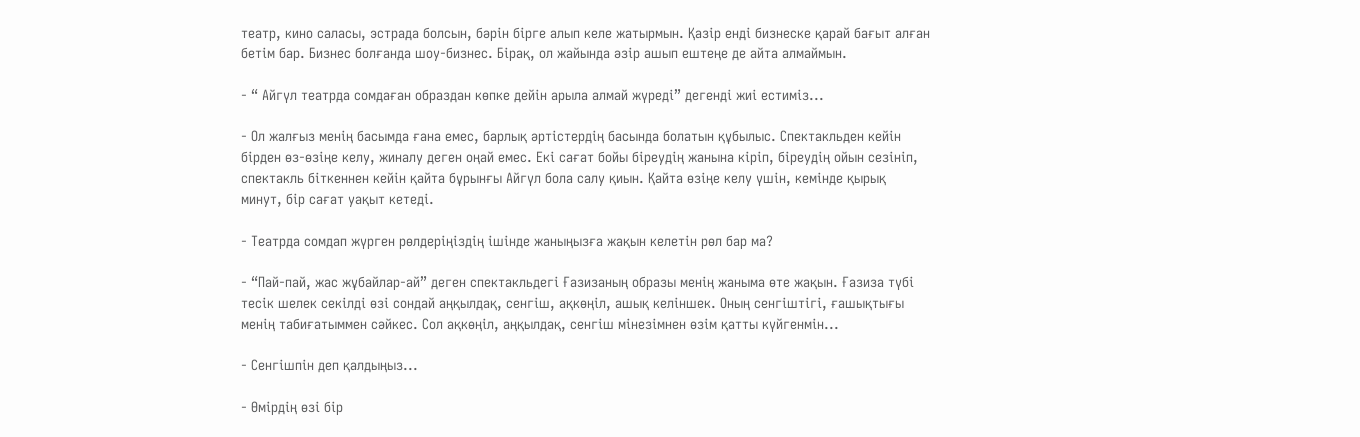театр, кино саласы, эстрада болсын, бәрін бірге алып келе жатырмын. Қазір енді бизнеске қарай бағыт алған бетім бар. Бизнес болғанда шоу-бизнес. Бірақ, ол жайында әзір ашып ештеңе де айта алмаймын.

- “ Айгүл театрда сомдаған образдан көпке дейін арыла алмай жүреді” дегенді жиі естиміз...

- Ол жалғыз менің басымда ғана емес, барлық әртістердің басында болатын құбылыс. Спектакльден кейін бірден өз-өзіңе келу, жиналу деген оңай емес. Екі сағат бойы біреудің жанына кіріп, біреудің ойын сезініп, спектакль біткеннен кейін қайта бұрынғы Айгүл бола салу қиын. Қайта өзіңе келу үшін, кемінде қырық минут, бір сағат уақыт кетеді.

- Театрда сомдап жүрген рөлдеріңіздің ішінде жаныңызға жақын келетін рөл бар ма?

- “Пай-пай, жас жұбайлар-ай” деген спектакльдегі Ғазизаның образы менің жаныма өте жақын. Ғазиза түбі тесік шелек секілді өзі сондай аңқылдақ, сенгіш, ақкөңіл, ашық келіншек. Оның сенгіштігі, ғашықтығы менің табиғатыммен сәйкес. Сол ақкөңіл, аңқылдақ, сенгіш мінезімнен өзім қатты күйгенмін...

- Сенгішпін деп қалдыңыз...

- Өмірдің өзі бір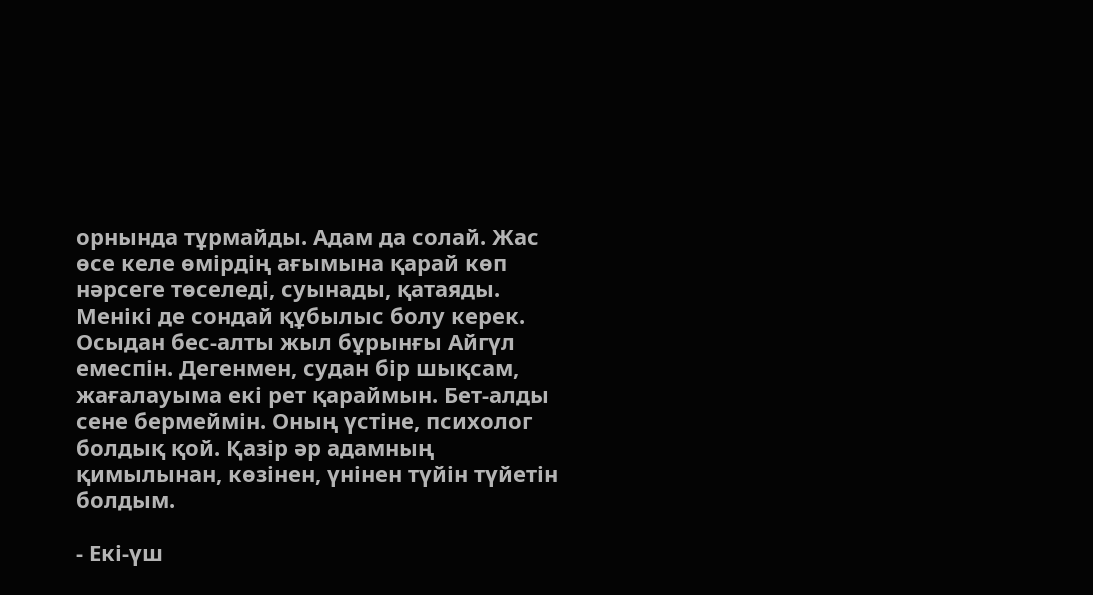орнында тұрмайды. Адам да солай. Жас өсе келе өмірдің ағымына қарай көп нәрсеге төселеді, суынады, қатаяды. Менікі де сондай құбылыс болу керек. Осыдан бес-алты жыл бұрынғы Айгүл емеспін. Дегенмен, судан бір шықсам, жағалауыма екі рет қараймын. Бет-алды сене бермеймін. Оның үстіне, психолог болдық қой. Қазір әр адамның қимылынан, көзінен, үнінен түйін түйетін болдым.

- Екі-үш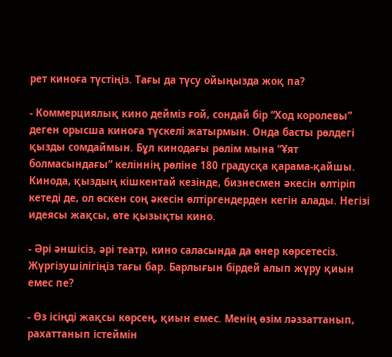рет киноға түстіңіз. Тағы да түсу ойыңызда жоқ па?

- Коммерциялық кино дейміз ғой, сондай бір “Ход королевы” деген орысша киноға түскелі жатырмын. Онда басты рөлдегі қызды сомдаймын. Бұл кинодағы рөлім мына “Ұят болмасындағы” келіннің рөліне 180 градусқа қарама-қайшы. Кинода, қыздың кішкентай кезінде, бизнесмен әкесін өлтіріп кетеді де, ол өскен соң әкесін өлтіргендерден кегін алады. Негізі идеясы жақсы, өте қызықты кино.

- Әрі әншісіз, әрі театр, кино саласында да өнер көрсетесіз. Жүргізушілігіңіз тағы бар. Барлығын бірдей алып жүру қиын емес пе?

- Өз ісіңді жақсы көрсең, қиын емес. Менің өзім ләззаттанып, рахаттанып істеймін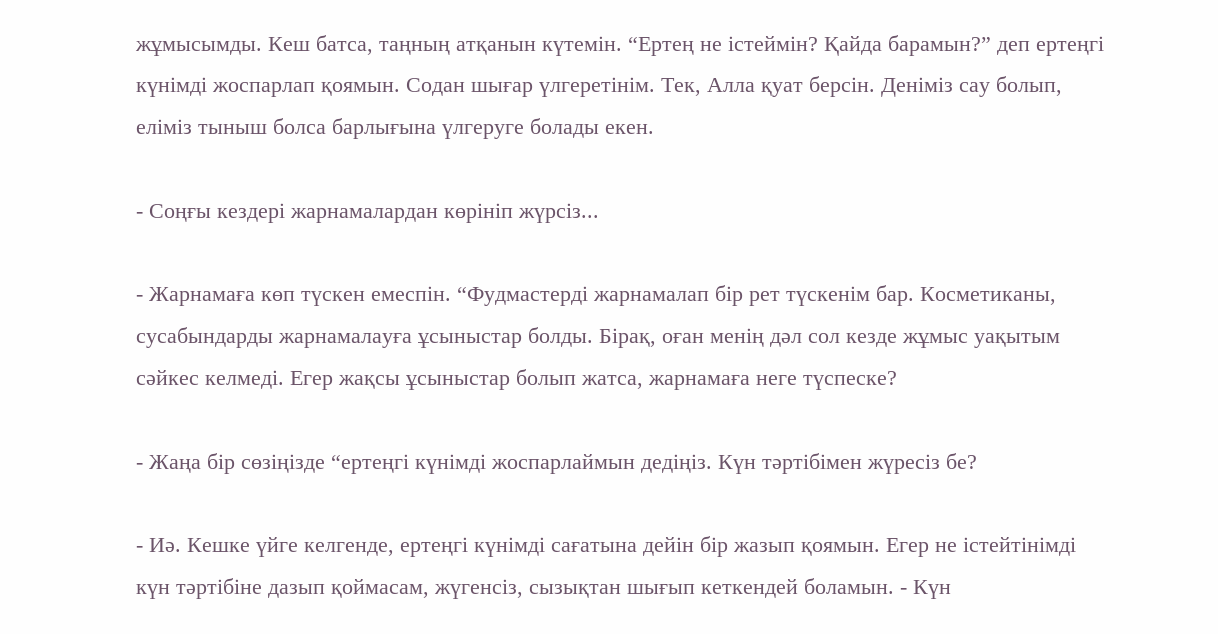жұмысымды. Кеш батса, таңның атқанын күтемін. “Ертең не істеймін? Қайда барамын?” деп ертеңгі күнімді жоспарлап қоямын. Содан шығар үлгеретінім. Тек, Алла қуат берсін. Деніміз сау болып, еліміз тыныш болса барлығына үлгеруге болады екен.

- Соңғы кездері жарнамалардан көрініп жүрсіз...

- Жарнамаға көп түскен емеспін. “Фудмастерді жарнамалап бір рет түскенім бар. Косметиканы, сусабындарды жарнамалауға ұсыныстар болды. Бірақ, оған менің дәл сол кезде жұмыс уақытым сәйкес келмеді. Егер жақсы ұсыныстар болып жатса, жарнамаға неге түспеске?

- Жаңа бір сөзіңізде “ертеңгі күнімді жоспарлаймын дедіңіз. Күн тәртібімен жүресіз бе?

- Иә. Кешке үйге келгенде, ертеңгі күнімді сағатына дейін бір жазып қоямын. Егер не істейтінімді күн тәртібіне дазып қоймасам, жүгенсіз, сызықтан шығып кеткендей боламын. - Күн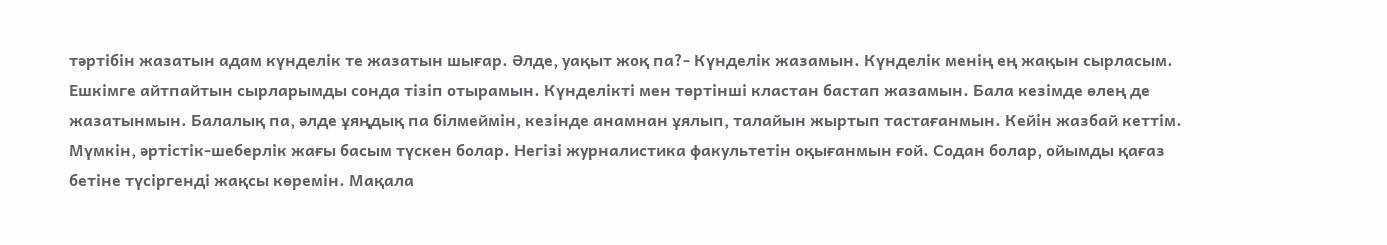тәртібін жазатын адам күнделік те жазатын шығар. Әлде, уақыт жоқ па?- Күнделік жазамын. Күнделік менің ең жақын сырласым. Ешкімге айтпайтын сырларымды сонда тізіп отырамын. Күнделікті мен төртінші кластан бастап жазамын. Бала кезімде өлең де жазатынмын. Балалық па, әлде ұяңдық па білмеймін, кезінде анамнан ұялып, талайын жыртып тастағанмын. Кейін жазбай кеттім. Мүмкін, әртістік-шеберлік жағы басым түскен болар. Негізі журналистика факультетін оқығанмын ғой. Содан болар, ойымды қағаз бетіне түсіргенді жақсы көремін. Мақала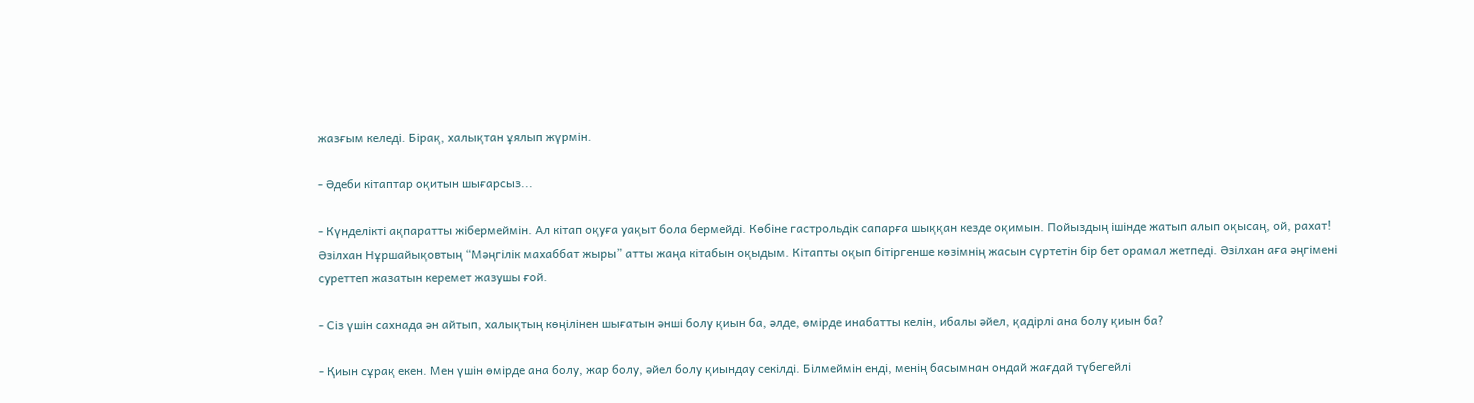жазғым келеді. Бірақ, халықтан ұялып жүрмін.

- Әдеби кітаптар оқитын шығарсыз...

- Күнделікті ақпаратты жібермеймін. Ал кітап оқуға уақыт бола бермейді. Көбіне гастрольдік сапарға шыққан кезде оқимын. Пойыздың ішінде жатып алып оқысаң, ой, рахат! Әзілхан Нұршайықовтың “Мәңгілік махаббат жыры” атты жаңа кітабын оқыдым. Кітапты оқып бітіргенше көзімнің жасын сүртетін бір бет орамал жетпеді. Әзілхан аға әңгімені суреттеп жазатын керемет жазушы ғой.

- Сіз үшін сахнада ән айтып, халықтың көңілінен шығатын әнші болу қиын ба, әлде, өмірде инабатты келін, ибалы әйел, қадірлі ана болу қиын ба?

- Қиын сұрақ екен. Мен үшін өмірде ана болу, жар болу, әйел болу қиындау секілді. Білмеймін енді, менің басымнан ондай жағдай түбегейлі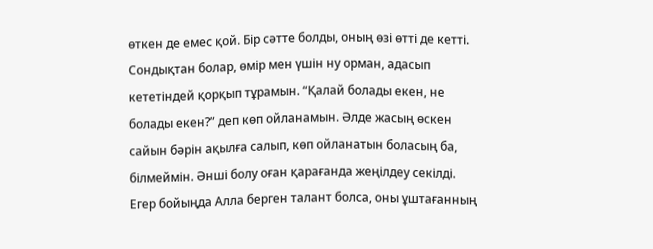өткен де емес қой. Бір сәтте болды, оның өзі өтті де кетті. Сондықтан болар, өмір мен үшін ну орман, адасып кететіндей қорқып тұрамын. “Қалай болады екен, не болады екен?” деп көп ойланамын. Әлде жасың өскен сайын бәрін ақылға салып, көп ойланатын боласың ба, білмеймін. Әнші болу оған қарағанда жеңілдеу секілді. Егер бойыңда Алла берген талант болса, оны ұштағанның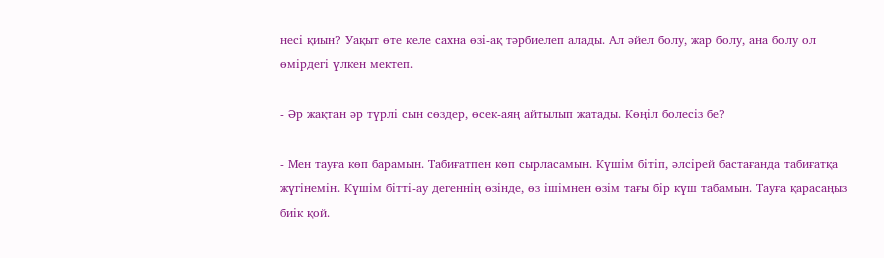несі қиын? Уақыт өте келе сахна өзі-ақ тәрбиелеп алады. Ал әйел болу, жар болу, ана болу ол өмірдегі үлкен мектеп.

- Әр жақтан әр түрлі сын сөздер, өсек-аяң айтылып жатады. Көңіл болесіз бе?

- Мен тауға көп барамын. Табиғатпен көп сырласамын. Күшім бітіп, әлсірей бастағанда табиғатқа жүгінемін. Күшім бітті-ау дегеннің өзінде, өз ішімнен өзім тағы бір күш табамын. Тауға қарасаңыз биік қой.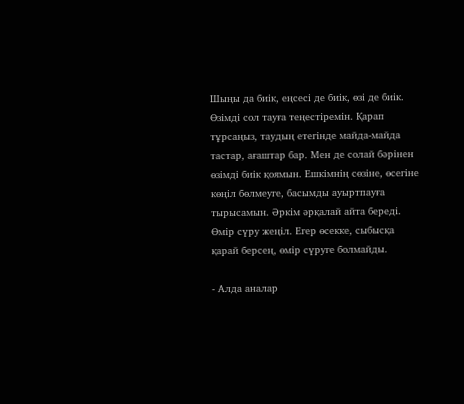Шыңы да биік, еңсесі де биік, өзі де биік. Өзімді сол тауға теңестіремін. Қарап тұрсаңыз, таудың етегінде майда-майда тастар, ағаштар бар. Мен де солай бәрінен өзімді биік қоямын. Ешкімнің сөзіне, өсегіне көңіл бөлмеуге, басымды ауыртпауға тырысамын. Әркім әрқалай айта береді. Өмір сүру жеңіл. Егер өсекке, сыбысқа қарай берсең, өмір сүруге болмайды.

- Алда аналар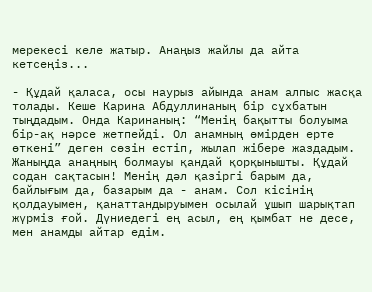мерекесі келе жатыр. Анаңыз жайлы да айта кетсеңіз...

- Құдай қаласа, осы наурыз айында анам алпыс жасқа толады. Кеше Карина Абдуллинаның бір сұхбатын тыңдадым. Онда Каринаның: “Менің бақытты болуыма бір-ақ нәрсе жетпейді. Ол анамның өмірден ерте өткені” деген сөзін естіп, жылап жібере жаздадым. Жаныңда анаңның болмауы қандай қорқынышты. Құдай содан сақтасын! Менің дәл қазіргі барым да, байлығым да, базарым да - анам. Сол кісінің қолдауымен, қанаттандыруымен осылай ұшып шарықтап жүрміз ғой. Дүниедегі ең асыл, ең қымбат не десе, мен анамды айтар едім.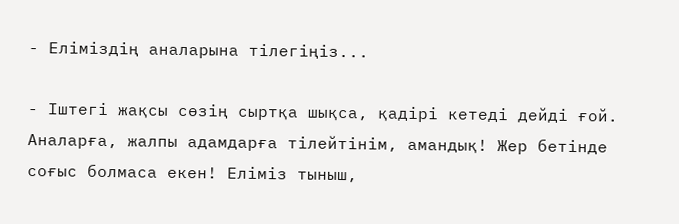- Еліміздің аналарына тілегіңіз...

- Іштегі жақсы сөзің сыртқа шықса, қадірі кетеді дейді ғой. Аналарға, жалпы адамдарға тілейтінім, амандық! Жер бетінде соғыс болмаса екен! Еліміз тыныш,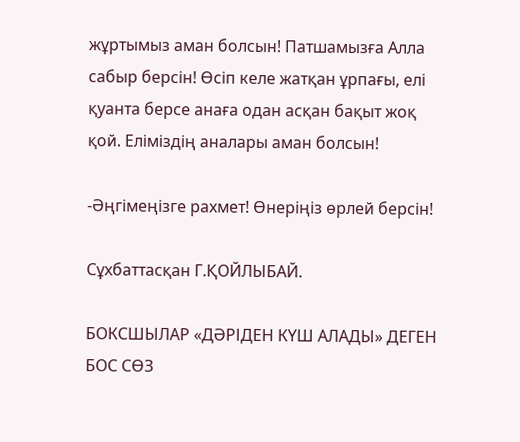жұртымыз аман болсын! Патшамызға Алла сабыр берсін! Өсіп келе жатқан ұрпағы, елі қуанта берсе анаға одан асқан бақыт жоқ қой. Еліміздің аналары аман болсын!

-Әңгімеңізге рахмет! Өнеріңіз өрлей берсін!

Сұхбаттасқан Г.ҚОЙЛЫБАЙ.

БОКСШЫЛАР «ДӘРІДЕН КҮШ АЛАДЫ» ДЕГЕН БОС СӨЗ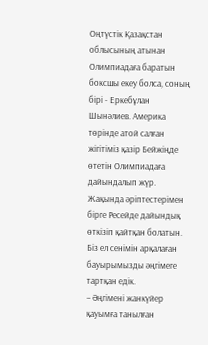Оңтүстік Қазақстан облысының атынан Олимпиадаға баратын боксшы екеу болса, соның бірі - Еркебұлан Шынәлиев. Америка төрінде атой салған жігітіміз қазір Бейжіңде өтетін Олимпиадаға дайындалып жүр. Жақында әріптестерімен бірге Ресейде дайындық өткізіп қайтқан болатын. Біз ел сенімін арқалаған бауырымызды әңгімеге тартқан едік.
– Әңгімені жанкүйер қауымға танылған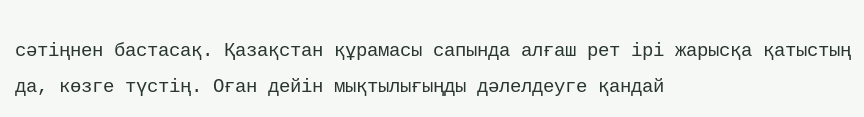сәтіңнен бастасақ. Қазақстан құрамасы сапында алғаш рет ірі жарысқа қатыстың да, көзге түстің. Оған дейін мықтылығыңды дәлелдеуге қандай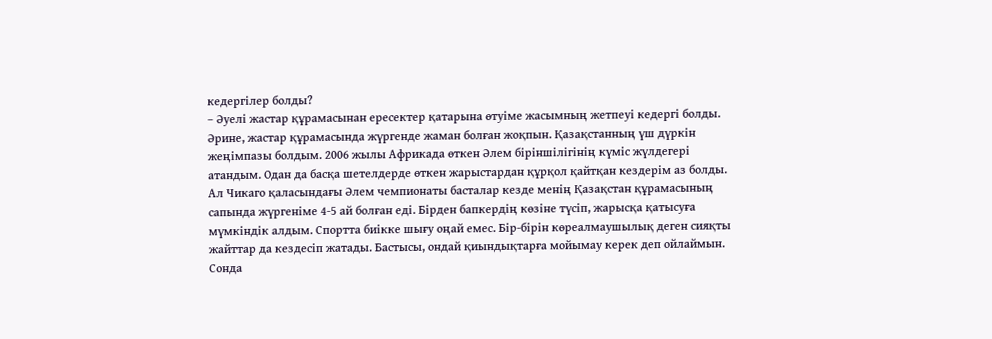кедергілер болды?
– Әуелі жастар құрамасынан ересектер қатарына өтуіме жасымның жетпеуі кедергі болды. Әрине, жастар құрамасында жүргенде жаман болған жоқпын. Қазақстанның үш дүркін жеңімпазы болдым. 2006 жылы Африкада өткен Әлем біріншілігінің күміс жүлдегері атандым. Одан да басқа шетелдерде өткен жарыстардан құрқол қайтқан кездерім аз болды. Ал Чикаго қаласындағы Әлем чемпионаты басталар кезде менің Қазақстан құрамасының сапында жүргеніме 4-5 ай болған еді. Бірден бапкердің көзіне түсіп, жарысқа қатысуға мүмкіндік алдым. Спортта биікке шығу оңай емес. Бір-бірін көреалмаушылық деген сияқты жайттар да кездесіп жатады. Бастысы, ондай қиындықтарға мойымау керек деп ойлаймын. Сонда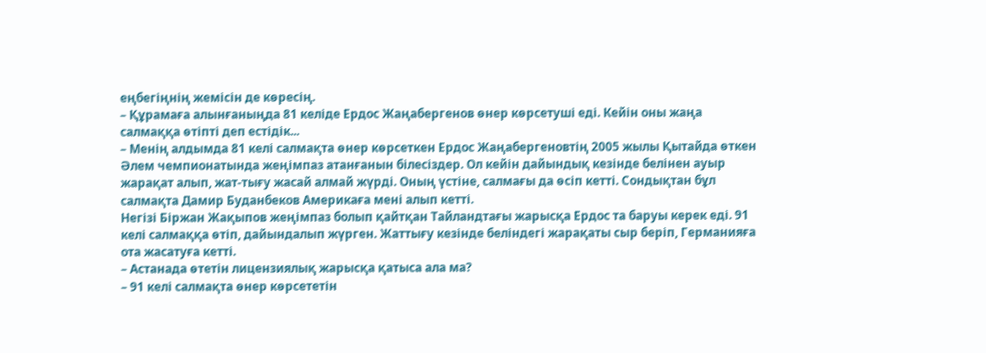еңбегіңнің жемісін де көресің.
– Құрамаға алынғаныңда 81 келіде Ердос Жаңабергенов өнер көрсетуші еді. Кейін оны жаңа салмаққа өтіпті деп естідік...
– Менің алдымда 81 келі салмақта өнер көрсеткен Ердос Жаңабергеновтің 2005 жылы Қытайда өткен Әлем чемпионатында жеңімпаз атанғанын білесіздер. Ол кейін дайындық кезінде белінен ауыр жарақат алып, жат-тығу жасай алмай жүрді. Оның үстіне, салмағы да өсіп кетті. Сондықтан бұл салмақта Дамир Буданбеков Америкаға мені алып кетті.
Негізі Біржан Жақыпов жеңімпаз болып қайтқан Тайландтағы жарысқа Ердос та баруы керек еді. 91 келі салмаққа өтіп, дайындалып жүрген. Жаттығу кезінде беліндегі жарақаты сыр беріп, Германияға ота жасатуға кетті.
– Астанада өтетін лицензиялық жарысқа қатыса ала ма?
– 91 келі салмақта өнер көрсететін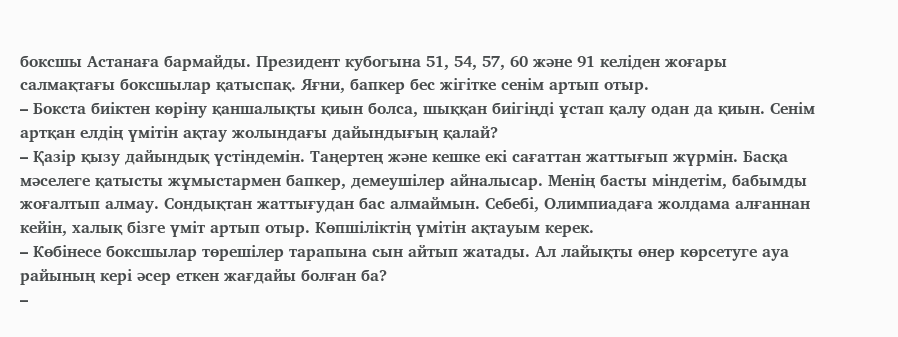боксшы Астанаға бармайды. Президент кубогына 51, 54, 57, 60 және 91 келіден жоғары салмақтағы боксшылар қатыспақ. Яғни, бапкер бес жігітке сенім артып отыр.
– Бокста биіктен көріну қаншалықты қиын болса, шыққан биігіңді ұстап қалу одан да қиын. Сенім артқан елдің үмітін ақтау жолындағы дайындығың қалай?
– Қазір қызу дайындық үстіндемін. Таңертең және кешке екі сағаттан жаттығып жүрмін. Басқа мәселеге қатысты жұмыстармен бапкер, демеушілер айналысар. Менің басты міндетім, бабымды жоғалтып алмау. Сондықтан жаттығудан бас алмаймын. Себебі, Олимпиадаға жолдама алғаннан кейін, халық бізге үміт артып отыр. Көпшіліктің үмітін ақтауым керек.
– Көбінесе боксшылар төрешілер тарапына сын айтып жатады. Ал лайықты өнер көрсетуге ауа райының кері әсер еткен жағдайы болған ба?
–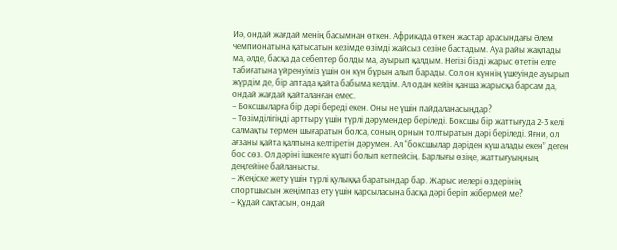Иә, ондай жағдай менің басымнан өткен. Африкада өткен жастар арасындағы Әлем чемпионатына қатысатын кезімде өзімді жайсыз сезіне бастадым. Ауа райы жақпады ма, әлде, басқа да себептер болды ма, ауырып қалдым. Негізі бізді жарыс өтетін елге табиғатына үйренуіміз үшін он күн бұрын алып барады. Сол он күннің үшеуінде ауырып жүрдім де, бір аптада қайта бабыма келдім. Ал одан кейін қанша жарысқа барсам да, ондай жағдай қайталанған емес.
– Боксшыларға бір дәрі береді екен. Оны не үшін пайдаланасыңдар?
– Төзімділігіңді арттыру үшін түрлі дәрумендер беріледі. Боксшы бір жаттығуда 2-3 келі салмақты термен шығаратын болса, соның орнын толтыратын дәрі беріледі. Яғни, ол ағзаны қайта қалпына келтіретін дәрумен. Ал “боксшылар дәріден күш алады екен” деген бос сөз. Ол дәріні ішкенге күшті болып кетпейсің. Барлығы өзіңе, жаттығуыңның деңгейіне байланысты.
– Жеңіске жету үшін түрлі қулыққа баратындар бар. Жарыс иелері өздерінің спортшысын жеңімпаз ету үшін қарсыласына басқа дәрі беріп жібермей ме?
– Құдай сақтасын, ондай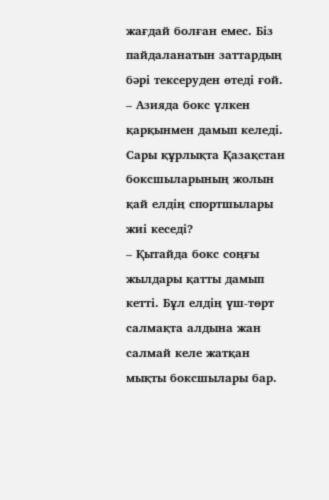жағдай болған емес. Біз пайдаланатын заттардың бәрі тексеруден өтеді ғой.
– Азияда бокс үлкен қарқынмен дамып келеді. Сары құрлықта Қазақстан боксшыларының жолын қай елдің спортшылары жиі кеседі?
– Қытайда бокс соңғы жылдары қатты дамып кетті. Бұл елдің үш-төрт салмақта алдына жан салмай келе жатқан мықты боксшылары бар.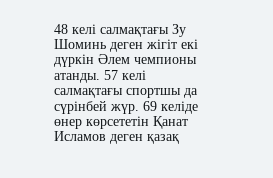48 келі салмақтағы Зу Шоминь деген жігіт екі дүркін Әлем чемпионы атанды. 57 келі салмақтағы спортшы да сүрінбей жүр. 69 келіде өнер көрсететін Қанат Исламов деген қазақ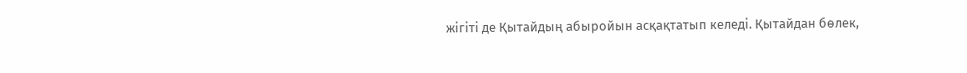жігіті де Қытайдың абыройын асқақтатып келеді. Қытайдан бөлек,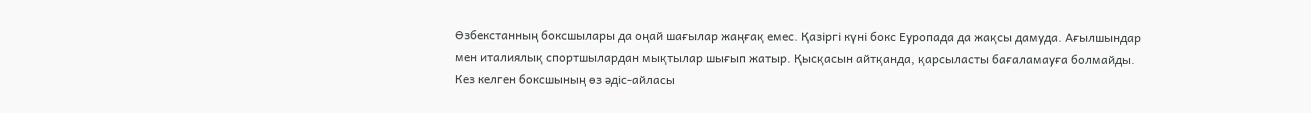Өзбекстанның боксшылары да оңай шағылар жаңғақ емес. Қазіргі күні бокс Еуропада да жақсы дамуда. Ағылшындар мен италиялық спортшылардан мықтылар шығып жатыр. Қысқасын айтқанда, қарсыласты бағаламауға болмайды. Кез келген боксшының өз әдіс-айласы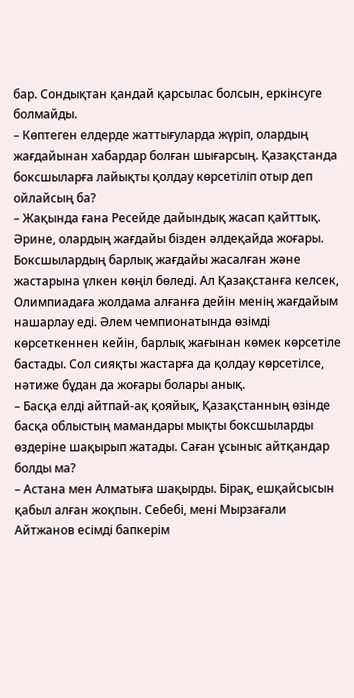бар. Сондықтан қандай қарсылас болсын, еркінсуге болмайды.
– Көптеген елдерде жаттығуларда жүріп, олардың жағдайынан хабардар болған шығарсың. Қазақстанда боксшыларға лайықты қолдау көрсетіліп отыр деп ойлайсың ба?
– Жақында ғана Ресейде дайындық жасап қайттық. Әрине, олардың жағдайы бізден әлдеқайда жоғары. Боксшылардың барлық жағдайы жасалған және жастарына үлкен көңіл бөледі. Ал Қазақстанға келсек, Олимпиадаға жолдама алғанға дейін менің жағдайым нашарлау еді. Әлем чемпионатында өзімді көрсеткеннен кейін, барлық жағынан көмек көрсетіле бастады. Сол сияқты жастарға да қолдау көрсетілсе, нәтиже бұдан да жоғары болары анық.
– Басқа елді айтпай-ақ қояйық, Қазақстанның өзінде басқа облыстың мамандары мықты боксшыларды өздеріне шақырып жатады. Саған ұсыныс айтқандар болды ма?
– Астана мен Алматыға шақырды. Бірақ, ешқайсысын қабыл алған жоқпын. Себебі, мені Мырзағали Айтжанов есімді бапкерім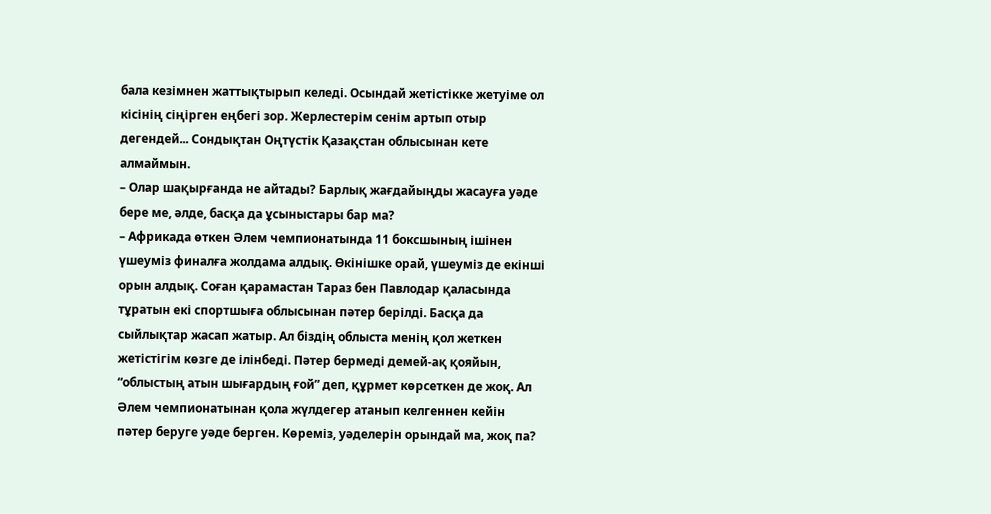бала кезімнен жаттықтырып келеді. Осындай жетістікке жетуіме ол кісінің сіңірген еңбегі зор. Жерлестерім сенім артып отыр дегендей... Сондықтан Оңтүстік Қазақстан облысынан кете алмаймын.
– Олар шақырғанда не айтады? Барлық жағдайыңды жасауға уәде бере ме, әлде, басқа да ұсыныстары бар ма?
– Африкада өткен Әлем чемпионатында 11 боксшының ішінен үшеуміз финалға жолдама алдық. Өкінішке орай, үшеуміз де екінші орын алдық. Соған қарамастан Тараз бен Павлодар қаласында тұратын екі спортшыға облысынан пәтер берілді. Басқа да сыйлықтар жасап жатыр. Ал біздің облыста менің қол жеткен жетістігім көзге де ілінбеді. Пәтер бермеді демей-ақ қояйын, “облыстың атын шығардың ғой” деп, құрмет көрсеткен де жоқ. Ал Әлем чемпионатынан қола жүлдегер атанып келгеннен кейін пәтер беруге уәде берген. Көреміз, уәделерін орындай ма, жоқ па?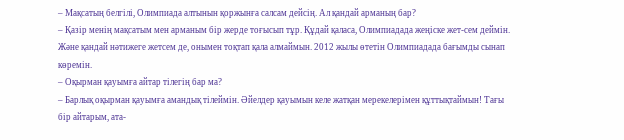– Мақсатың белгілі, Олимпиада алтынын қоржынға салсам дейсің. Ал қандай арманың бар?
– Қазір менің мақсатым мен арманым бір жерде тоғысып тұр. Құдай қаласа, Олимпиадада жеңіске жет-сем деймін. Және қандай нәтижеге жетсем де, онымен тоқтап қала алмаймын. 2012 жылы өтетін Олимпиадада бағымды сынап көремін.
– Оқырман қауымға айтар тілегің бар ма?
– Барлық оқырман қауымға амандық тілеймін. Әйелдер қауымын келе жатқан мерекелерімен құттықтаймын! Тағы бір айтарым, ата-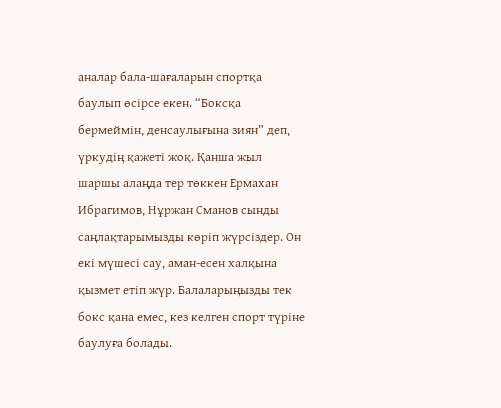аналар бала-шағаларын спортқа баулып өсірсе екен. “Боксқа бермеймін, денсаулығына зиян” деп, үркудің қажеті жоқ. Қанша жыл шаршы алаңда тер төккен Ермахан Ибрагимов, Нұржан Сманов сынды саңлақтарымызды көріп жүрсіздер. Он екі мүшесі сау, аман-есен халқына қызмет етіп жүр. Балаларыңызды тек бокс қана емес, кез келген спорт түріне баулуға болады.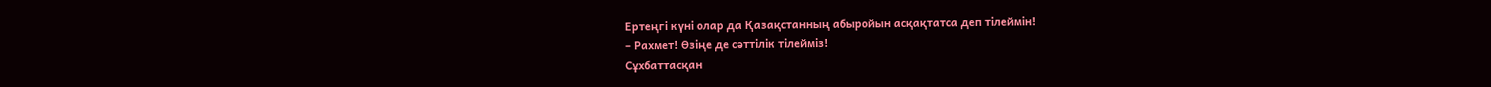Ертеңгі күні олар да Қазақстанның абыройын асқақтатса деп тілеймін!
– Рахмет! Өзіңе де сәттілік тілейміз!
Сұхбаттасқан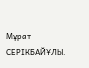Мұрат СЕРІКБАЙҰЛЫ.